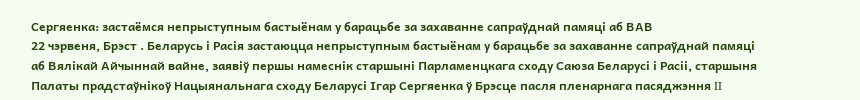Сергяенка: застаёмся непрыступным бастыёнам у барацьбе за захаванне сапраўднай памяці аб ВАВ
22 чэрвеня, Брэст . Беларусь і Расія застаюцца непрыступным бастыёнам у барацьбе за захаванне сапраўднай памяці аб Вялікай Айчыннай вайне, заявіў першы намеснік старшыні Парламенцкага сходу Саюза Беларусі і Расіі, старшыня Палаты прадстаўнікоў Нацыянальнага сходу Беларусі Ігар Сергяенка ў Брэсце пасля пленарнага пасяджэння II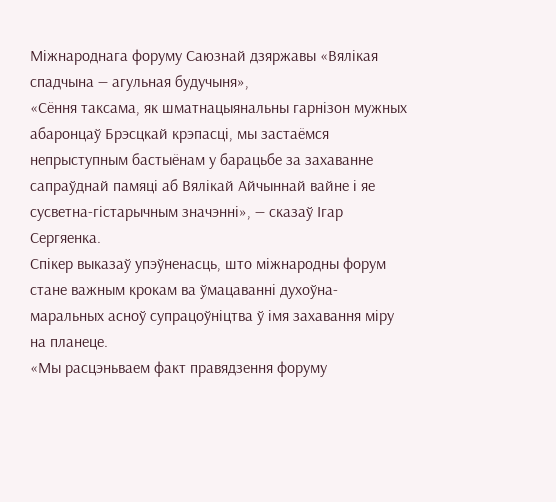Міжнароднага форуму Саюзнай дзяржавы «Вялікая спадчына — агульная будучыня»,
«Сёння таксама, як шматнацыянальны гарнізон мужных абаронцаў Брэсцкай крэпасці, мы застаёмся непрыступным бастыёнам у барацьбе за захаванне сапраўднай памяці аб Вялікай Айчыннай вайне і яе сусветна-гістарычным значэнні», — сказаў Ігар Сергяенка.
Спікер выказаў упэўненасць, што міжнародны форум стане важным крокам ва ўмацаванні духоўна-маральных асноў супрацоўніцтва ў імя захавання міру на планеце.
«Мы расцэньваем факт правядзення форуму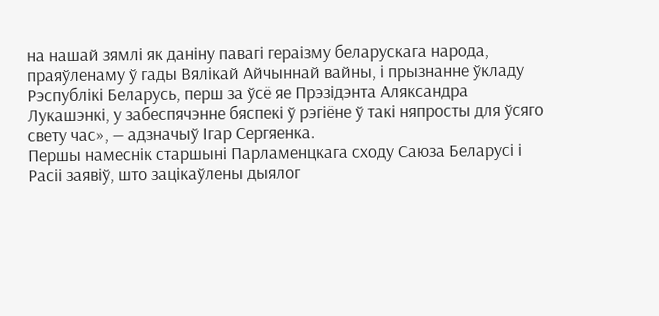на нашай зямлі як даніну павагі гераізму беларускага народа, праяўленаму ў гады Вялікай Айчыннай вайны, і прызнанне ўкладу Рэспублікі Беларусь, перш за ўсё яе Прэзідэнта Аляксандра Лукашэнкі, у забеспячэнне бяспекі ў рэгіёне ў такі няпросты для ўсяго свету час», — адзначыў Ігар Сергяенка.
Першы намеснік старшыні Парламенцкага сходу Саюза Беларусі і Расіі заявіў, што зацікаўлены дыялог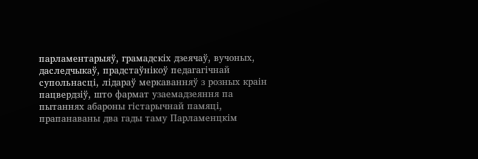парламентарыяў, грамадскіх дзеячаў, вучоных, даследчыкаў, прадстаўнікоў педагагічнай супольнасці, лідараў меркаванняў з розных краін пацвердзіў, што фармат узаемадзеяння па пытаннях абароны гістарычнай памяці, прапанаваны два гады таму Парламенцкім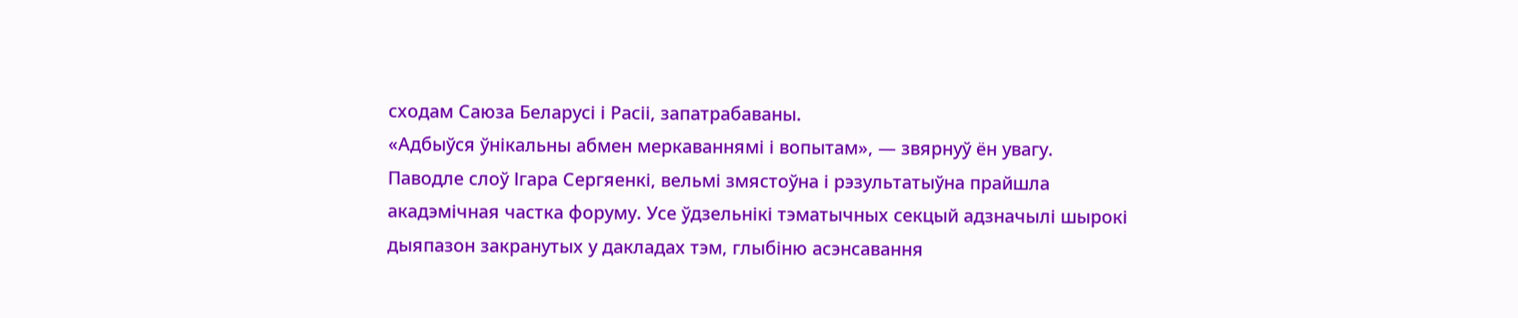сходам Саюза Беларусі і Расіі, запатрабаваны.
«Адбыўся ўнікальны абмен меркаваннямі і вопытам», — звярнуў ён увагу.
Паводле слоў Ігара Сергяенкі, вельмі змястоўна і рэзультатыўна прайшла акадэмічная частка форуму. Усе ўдзельнікі тэматычных секцый адзначылі шырокі дыяпазон закранутых у дакладах тэм, глыбіню асэнсавання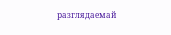разглядаемай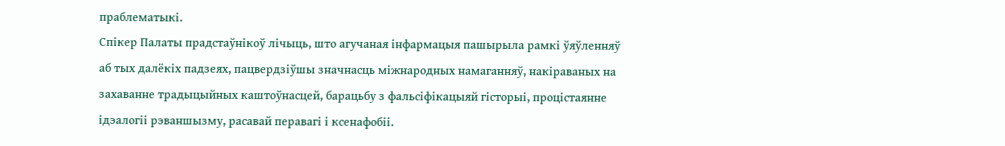праблематыкі.
Спікер Палаты прадстаўнікоў лічыць, што агучаная інфармацыя пашырыла рамкі ўяўленняў аб тых далёкіх падзеях, пацвердзіўшы значнасць міжнародных намаганняў, накіраваных на захаванне традыцыйных каштоўнасцей, барацьбу з фальсіфікацыяй гісторыі, процістаянне ідэалогіі рэваншызму, расавай перавагі і ксенафобіі.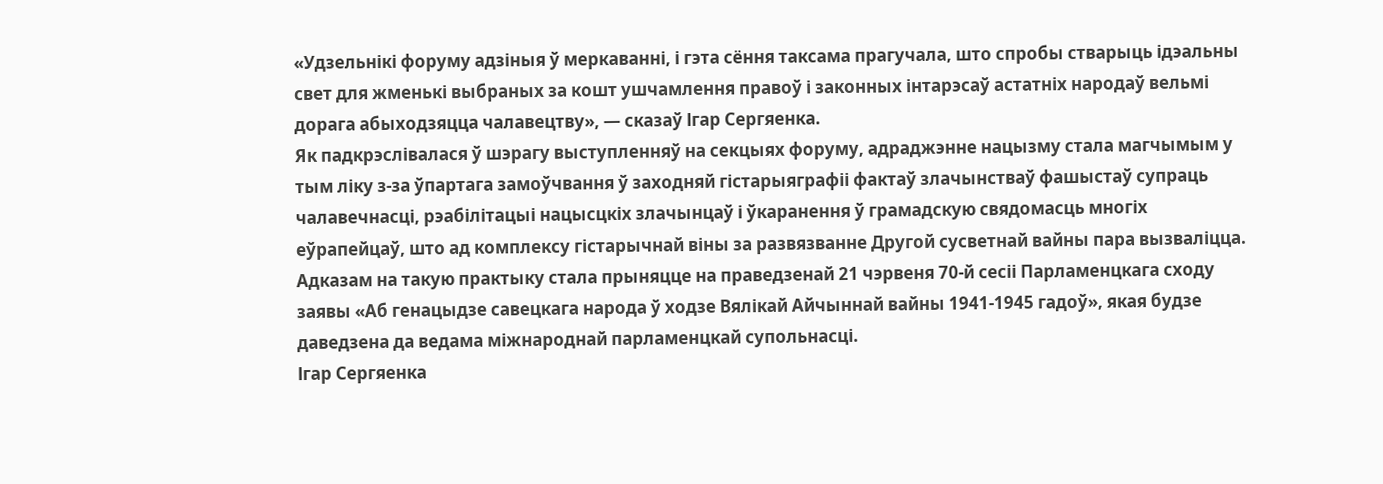«Удзельнікі форуму адзіныя ў меркаванні, і гэта сёння таксама прагучала, што спробы стварыць ідэальны свет для жменькі выбраных за кошт ушчамлення правоў і законных інтарэсаў астатніх народаў вельмі дорага абыходзяцца чалавецтву», — сказаў Ігар Сергяенка.
Як падкрэслівалася ў шэрагу выступленняў на секцыях форуму, адраджэнне нацызму стала магчымым у тым ліку з-за ўпартага замоўчвання ў заходняй гістарыяграфіі фактаў злачынстваў фашыстаў супраць чалавечнасці, рэабілітацыі нацысцкіх злачынцаў і ўкаранення ў грамадскую свядомасць многіх еўрапейцаў, што ад комплексу гістарычнай віны за развязванне Другой сусветнай вайны пара вызваліцца.
Адказам на такую практыку стала прыняцце на праведзенай 21 чэрвеня 70-й сесіі Парламенцкага сходу заявы «Аб генацыдзе савецкага народа ў ходзе Вялікай Айчыннай вайны 1941-1945 гадоў», якая будзе даведзена да ведама міжнароднай парламенцкай супольнасці.
Ігар Сергяенка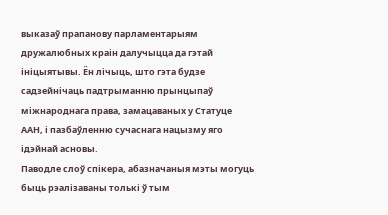выказаў прапанову парламентарыям дружалюбных краін далучыцца да гэтай ініцыятывы. Ён лічыць, што гэта будзе садзейнічаць падтрыманню прынцыпаў міжнароднага права, замацаваных у Статуце ААН, і пазбаўленню сучаснага нацызму яго ідэйнай асновы.
Паводле слоў спікера, абазначаныя мэты могуць быць рэалізаваны толькі ў тым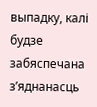выпадку, калі будзе забяспечана з’яднанасць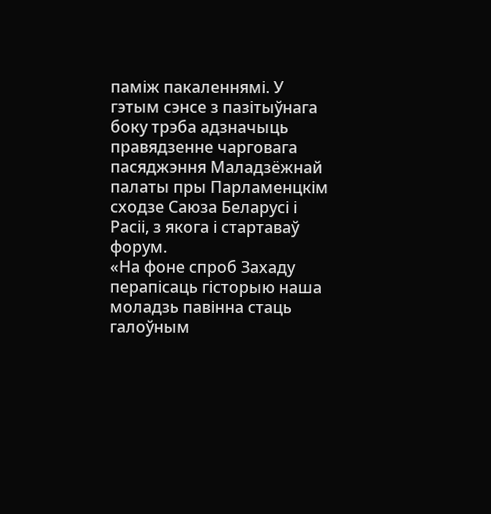паміж пакаленнямі. У гэтым сэнсе з пазітыўнага боку трэба адзначыць правядзенне чарговага пасяджэння Маладзёжнай палаты пры Парламенцкім сходзе Саюза Беларусі і Расіі, з якога і стартаваў форум.
«На фоне спроб Захаду перапісаць гісторыю наша моладзь павінна стаць галоўным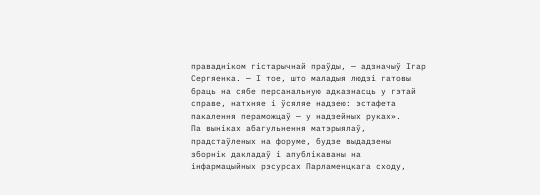правадніком гістарычнай праўды, — адзначыў Ігар Сергяенка. — І тое, што маладыя людзі гатовы браць на сябе персанальную адказнасць у гэтай справе, натхняе і ўсяляе надзею: эстафета пакалення пераможцаў — у надзейных руках».
Па выніках абагульнення матэрыялаў, прадстаўленых на форуме, будзе выдадзены зборнік дакладаў і апублікаваны на інфармацыйных рэсурсах Парламенцкага сходу,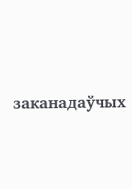заканадаўчых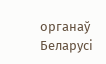органаў Беларусі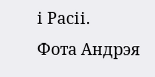і Расіі.
Фота Андрэя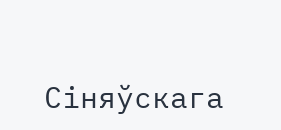Сіняўскага